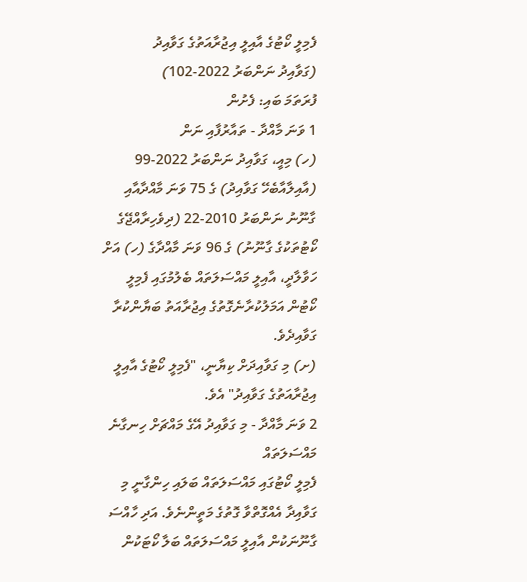ފެމިލީ ކޯޓުގެ އާއިލީ އިޖުރާއަތުގެ ގަވާއިދު
(ގަވާއިދު ނަންބަރު 2022-102)
ފުރަތަމަ ބައި: ފެށުން
1 ވަނަ މާއްދާ - ތައާރުފާއި ނަން
(ހ) މިއީ، ގަވާއިދު ނަންބަރު 2022-99 (އާއިލާއާބެހޭ ގަވާއިދު) ގެ 75 ވަނަ މާއްދާއާއި ގާނޫނު ނަންބަރު 2010-22 (ދިވެހިރާއްޖޭގެ ކޯޓުތަކުގެ ގާނޫނު) ގެ 96 ވަނަ މާއްދާގެ (ހ) އަށް ހަވާލާދީ، އާއިލީ މައްސަލަތައް ބެލުމުގައި ފެމިލީ ކޯޓުން އަމަލުކުރާނެގޮތުގެ އިޖުރާއަތު ބަޔާންކުރާ ގަވާއިދެވެ.
(ށ) މި ގަވާއިދަށް ކިޔާނީ، "ފެމިލީ ކޯޓުގެ އާއިލީ އިޖުރާއަތުގެ ގަވާއިދު" އެވެ.
2 ވަނަ މާއްދާ - މި ގަވާއިދު އޭގެ މައްޗަށް ހިނގާނެ މައްސަލަތައް
ފެމިލީ ކޯޓުގައި މައްސަލަތައް ބަލައި ހިންގާނީ މި ގަވާއިދާ އެއްގޮތްވާ ގޮތުގެ މަތީންނެވެ. އަދި ހާއްސަ ގާނޫނަކުން އާއިލީ މައްސަލަތައް ބަލާ ކޯޓަކުން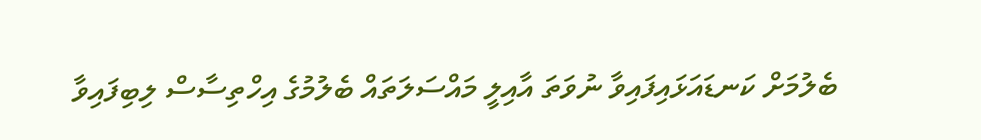ބެލުމަށް ކަނޑައަޅައިފައިވާ ނުވަތަ އާއިލީ މައްސަލަތައް ބެލުމުގެ އިހްތިސާސް ލިބިފައިވާ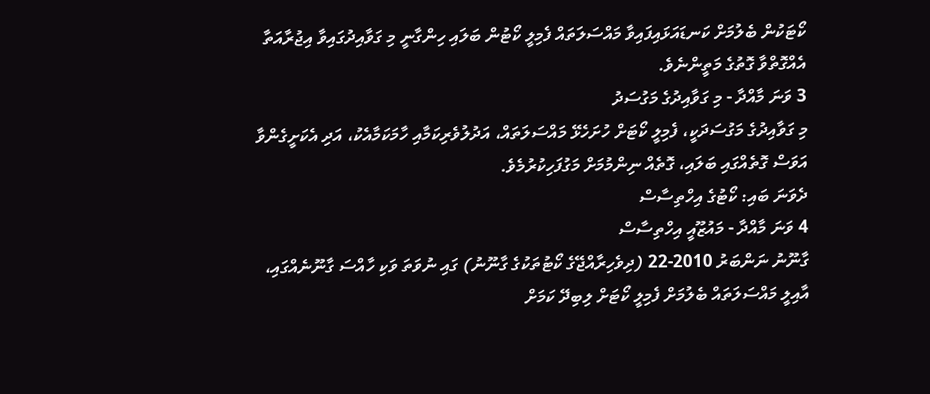ކޯޓަކުން ބެލުމަށް ކަނޑައަޅައިފައިވާ މައްސަލަތައް ފެމިލީ ކޯޓުން ބަލައި ހިންގާނީ މި ގަވާއިދުގައިވާ އިޖުރާއަތާ އެއްގޮތްވާ ގޮތުގެ މަތީންނެވެ.
3 ވަނަ މާއްދާ - މި ގަވާއިދުގެ މަގުސަދު
މި ގަވާއިދުގެ މަގުސަދަކީ، ފެމިލީ ކޯޓަށް ހުށަހެޅޭ މައްސަލަތައް، އަދުލުވެރިކަމާއި ހާމަކަމާއެކު، އަދި އެކަށީގެންވާ އަވަސް ގޮތެއްގައި ބަލައި، ގޮތެއް ނިންމުމަށް މަގުފަހިކުރުމެވެ.
ދެވަނަ ބައި: ކޯޓުގެ އިހްތިސާސް
4 ވަނަ މާއްދާ - މައުޒޫއީ އިހްތިސާސް
ގާނޫނު ނަންބަރު 2010-22 (ދިވެހިރާއްޖޭގެ ކޯޓުތަކުގެ ގާނޫނު) ގައި ނުވަތަ ވަކި ހާއްސަ ގާނޫނެއްގައި، އާއިލީ މައްސަލަތައް ބެލުމަށް ފެމިލީ ކޯޓަށް ލިބިދޭ ކަމަށް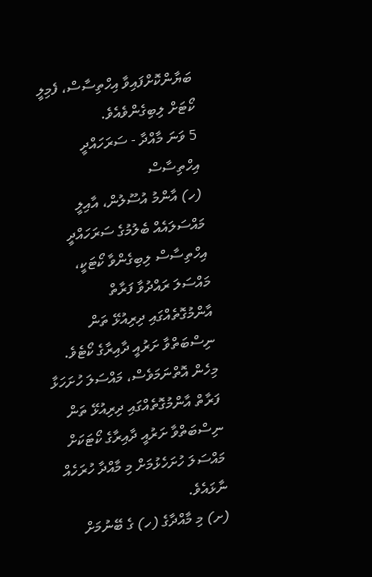ބަޔާންކޮށްފައިވާ އިހްތިސާސް، ފެމިލީ ކޯޓަށް ލިބިގެންވެއެވެ.
5 ވަނަ މާއްދާ - ސަރަހައްދީ އިހްތިސާސް
(ހ) އާންމު އުސޫލުން، އާއިލީ މައްސަލައެއް ބެލުމުގެ ސަރަހައްދީ އިހްތިސާސް ލިބިގެންވާ ކޯޓަކީ، މައްސަލަ ރައްދުވާ ފަރާތް އާންމުގޮތެއްގައި ދިރިއުޅޭ ތަން ނިސްބަތްވާ ށަރުއީ ދާއިރާގެ ކޯޓެވެ. މިހެން އޮތްނަމަވެސް، މައްސަލަ ހުށަހަޅާ ފަރާތް އާންމުގޮތެއްގައި ދިރިއުޅޭ ތަން ނިސްބަތްވާ ށަރުއީ ދާއިރާގެ ކޯޓަކަށް މައްސަލަ ހުށަހެޅުމަށް މި މާއްދާ ހުރަހެއް ނާޅައެވެ.
(ށ) މި މާއްދާގެ (ހ) ގެ ބޭނުމަށް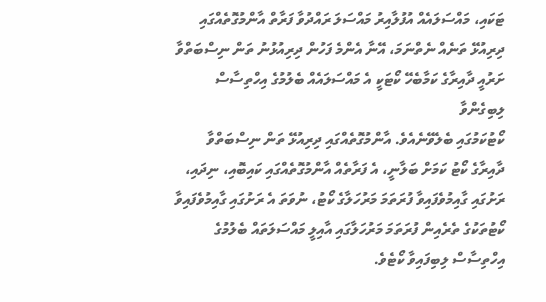ޓަކައި، މައްސަލައެއް އުފުލާއިރު މައްސަލަ ރައްދުވާ ފަރާތް އާންމުގޮތެއްގައި ދިރިއުޅޭ ތަނެއް ނެތްނަމަ، އޭނާ އެންމެ ފަހުން ދިރިއުޅުނު ތަން ނިސްބަތްވާ ށަރުއީ ދާއިރާގެ ކަމާބެހޭ ކޯޓަކީ އެ މައްސަލައެއް ބެލުމުގެ އިހްތިސާސް ލިބިގެންވާ
ކޯޓުކަމުގައި ބެލެވޭނެއެވެ. އާންމުގޮތެއްގައި ދިރިއުޅޭ ތަން ނިސްބަތްވާ ދާއިރާގެ ކޯޓު ކަމަށް ބަލާނީ، އެ ފަރާތެއް އާންމުގޮތެއްގައި ކައިބޮއި، ނިދައި، ރަށުގައި ގާއިމުވެފައިވާ ފުރަތަމަ މަރުހަލާގެ ކޯޓު، ނުވަތަ އެ ރަށުގައި ގާއިމުވެފައިވާ ކޯޓުތަކުގެ ތެރެއިން ފުރަތަމަ މަރުހަލާގައި އާއިލީ މައްސަލަތައް ބެލުމުގެ އިހްތިސާސް ލިބިފައިވާ ކޯޓެވެ.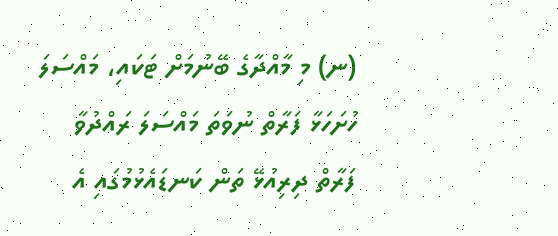(ނ) މި މާއްދާގެ ބޭނުމަށް ޓަކައި، މައްސަލަ ހުށަހަޅާ ފަރާތް ނުވަތަ މައްސަލަ ރައްދުވާ ފަރާތް ދިރިއުޅޭ ތަން ކަނޑައެޅުމުގައި އެ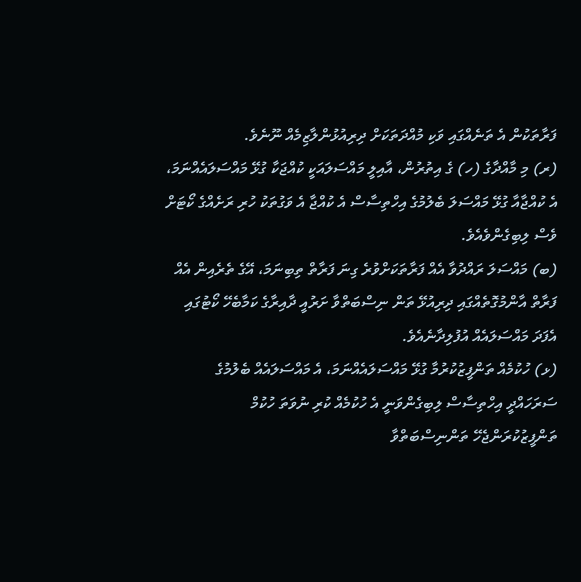ފަރާތަކުން އެ ތަނެއްގައި ވަކި މުއްދަތަކަށް ދިރިއުޅުންލާޒިމެއް ނޫނެވެ.
(ރ) މި މާއްދާގެ (ހ) ގެ އިތުރުން، އާއިލީ މައްސަލައަކީ ކުއްޖަކާ ގުޅޭ މައްސަލައެއްނަމަ، އެ ކުއްޖާއާ ގުޅޭ މައްސަލަ ބެލުމުގެ އިހްތިސާސް އެ ކުއްޖާ އެ ވަގުތަކު ހުރި ރަށެއްގެ ކޯޓަށް ވެސް ލިބިގެންވެއެވެ.
(ބ) މައްސަލަ ރައްދުވާ އެއް ފަރާތަކަށްވުރެ ގިނަ ފަރާތް ތިބިނަމަ، އޭގެ ތެރެއިން އެއް ފަރާތް އާންމުގޮތެއްގައި ދިރިއުޅޭ ތަން ނިސްބަތްވާ ށަރުއީ ދާއިރާގެ ކަމާބެހޭ ކޯޓުގައި އެފަދަ މައްސަލައެއް އުފުލިދާނެއެވެ.
(ޅ) ހުކުމެއް ތަންފީޒުކުރުމާ ގުޅޭ މައްސަލައެއްނަމަ، އެ މައްސަލައެއް ބެލުމުގެ ސަރަހައްދީ އިހްތިސާސް ލިބިގެންވަނީ އެ ހުކުމެއް ކުރި ނުވަތަ ހުކުމް ތަންފީޒުކުރަންޖެހޭ ތަންނިސްބަތްވާ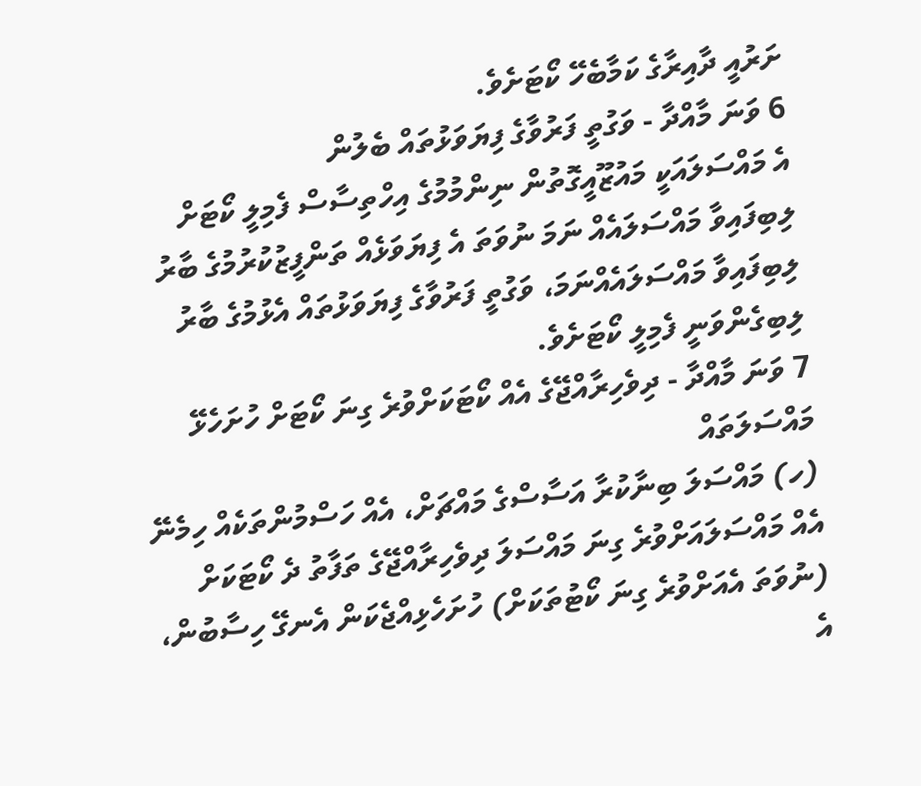ށަރުއީ ދާއިރާގެ ކަމާބެހޭ ކޯޓަށެވެ.
6 ވަނަ މާއްދާ - ވަގުތީ ފަރުވާގެ ފިޔަވަޅުތައް ބެލުން
އެ މައްސަލައަކީ މައުޒޫއީގޮތުން ނިންމުމުގެ އިހްތިސާސް ފެމިލީ ކޯޓަށް ލިބިފައިވާ މައްސަލައެއް ނަމަ ނުވަތަ އެ ފިޔަވަޅެއް ތަންފީޒުކުރުމުގެ ބާރު ލިބިފައިވާ މައްސަލައެއްނަމަ، ވަގުތީ ފަރުވާގެ ފިޔަވަޅުތައް އެޅުމުގެ ބާރު ލިބިގެންވަނީ ފެމިލީ ކޯޓަށެވެ.
7 ވަނަ މާއްދާ - ދިވެހިރާއްޖޭގެ އެއް ކޯޓަކަށްވުރެ ގިނަ ކޯޓަށް ހުށަހެޅޭ މައްސަލަތައް
(ހ) މައްސަލަ ބިނާކުރާ އަސާސްގެ މައްޗަށް، އެއް ހަސްމުންތަކެއް ހިމެނޭ އެއް މައްސަލައަށްވުރެ ގިނަ މައްސަލަ ދިވެހިރާއްޖޭގެ ތަފާތު ދެ ކޯޓަކަށް (ނުވަތަ އެއަށްވުރެ ގިނަ ކޯޓުތަކަށް) ހުށަހެޅިއްޖެކަން އެނގޭ ހިސާބުން، އެ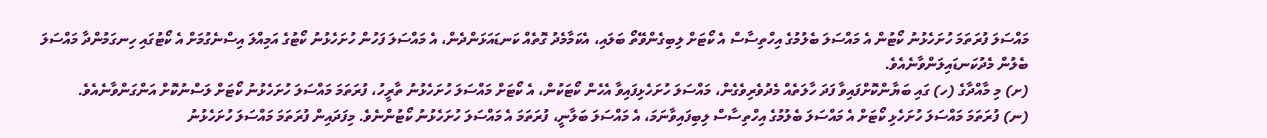މައްސަލަ ފުރަތަމަ ހުށަހެޅުނު ކޯޓުން އެ މައްސަލަ ބެލުމުގެ އިހްތިސާސް އެ ކޯޓަށް ލިބިގެންވޭތޯ ބަލައި، އެކަމާމެދު ގޮތެއް ކަނޑައަޅަންދެން، އެ މައްސަލަ ފަހުން ހުށަހެޅުނު ކޯޓުގެ އަމިއްލަ އިސްނެގުމަށް އެ ކޯޓުގައި ހިނގަމުންދާ މައްސަލަ ބެލުން މެދުކަނޑައިލަންވާނެއެވެ.
(ށ) މި މާއްދާގެ (ހ) ގައި ބަޔާންކޮށްފައިވާ ފަދަ ހާލަތެއް މެދުވެރިވެގެން، މައްސަލަ ހުށަހެޅިފައިވާ އެހެން ކޯޓަކުން، އެ ކޯޓަށް މައްސަލަ ހުށަހެޅުނު ތާރީހު، ފުރަތަމަ މައްސަލަ ހުށަހެޅުނު ކޯޓަށް ލަސްނުކޮށް އަންގަންވާނެއެވެ.
(ނ) ފުރަތަމަ މައްސަލަ ހުށަހެޅި ކޯޓަށް އެ މައްސަލަ ބެލުމުގެ އިހްތިސާސް ލިބިފައިވާނަމަ، އެ މައްސަލަ ބަލާނީ، ފުރަތަމަ އެ މައްސަލަ ހުށަހެޅުނު ކޯޓުންނެވެ. މިފަދައިން ފުރަތަމަ މައްސަލަ ހުށަހެޅުނު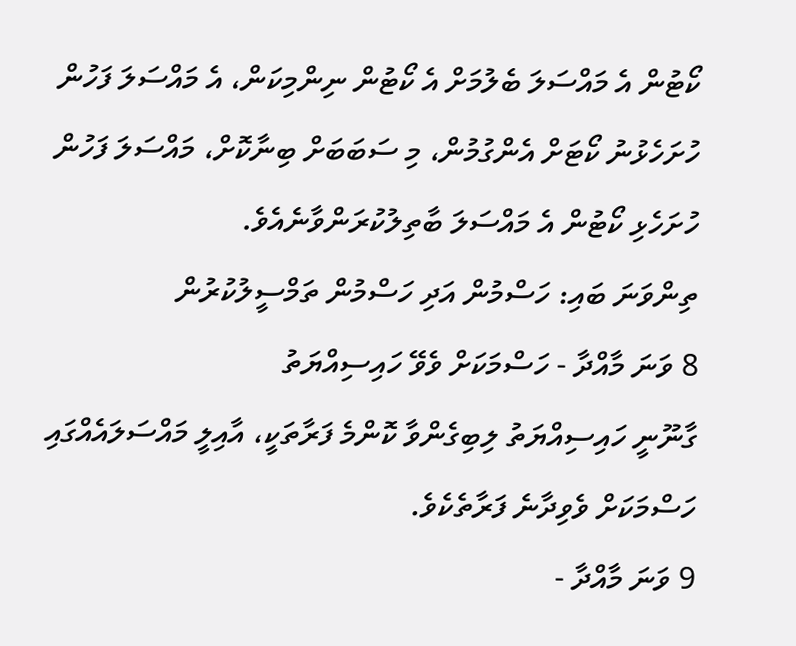ކޯޓުން އެ މައްސަލަ ބެލުމަށް އެ ކޯޓުން ނިންމިކަން، އެ މައްސަލަ ފަހުން ހުށަހެޅުނު ކޯޓަށް އެންގުމުން، މި ސަބަބަށް ބިނާކޮށް، މައްސަލަ ފަހުން ހުށަހެޅި ކޯޓުން އެ މައްސަލަ ބާތިލުކުރަންވާނެއެވެ.
ތިންވަނަ ބައި: ހަސްމުން އަދި ހަސްމުން ތަމްސީލުކުރުން
8 ވަނަ މާއްދާ - ހަސްމަކަށް ވެވޭ ހައިސިއްޔަތު
ގާނޫނީ ހައިސިއްޔަތު ލިބިގެންވާ ކޮންމެ ފަރާތަކީ، އާއިލީ މައްސަލައެއްގައި ހަސްމަކަށް ވެވިދާނެ ފަރާތެކެވެ.
9 ވަނަ މާއްދާ -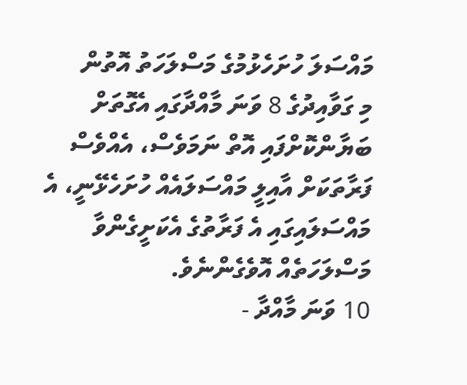މައްސަލަ ހުށަހެޅުމުގެ މަސްލަހަތު އޮތުން
މި ގަވާއިދުގެ 8 ވަނަ މާއްދާގައި އެގޮތަށް ބަޔާންކޮށްފައި އޮތް ނަމަވެސް، އެއްވެސް ފަރާތަކަށް އާއިލީ މައްސަލައެއް ހުށަހެޅޭނީ، އެ މައްސަލައިގައި އެ ފަރާތުގެ އެކަށީގެންވާ މަސްލަހަތެއް އޮވެގެންނެވެ.
10 ވަނަ މާއްދާ -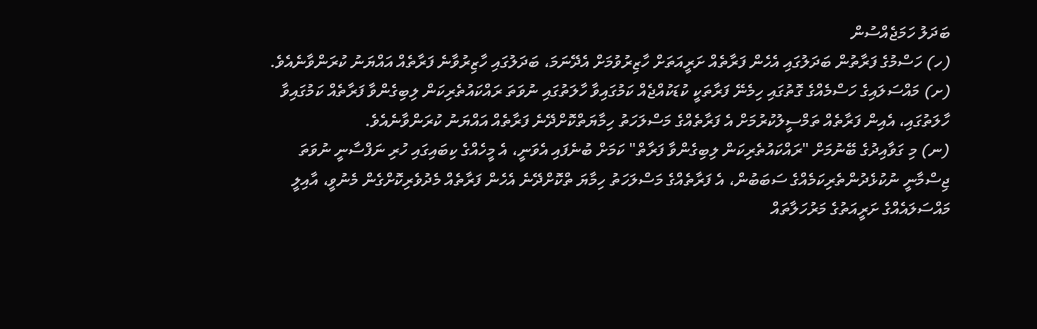ބަދަލު ހަމަޖެއްސުން
(ހ) ހަސްމުގެ ފަރާތުން ބަދަލުގައި އެހެން ފަރާތެއް ށަރީއަތަށް ހާޒިރުވުމަށް އެދޭނަމަ، ބަދަލުގައި ހާޒިރުވާނެ ފަރާތެއް އައްޔަނު ކުރަންވާނެއެވެ.
(ށ) މައްސަލައިގެ ހަސްމެއްގެ ގޮތުގައި ހިމެނޭ ފަރާތަކީ ކުޑަކުއްޖެއް ކަމުގައިވާ ހާލަތުގައި ނުވަތަ ރައްކައުތެރިކަން ލިބިގެންވާ ފަރާތެއް ކަމުގައިވާ ހާލަތުގައި، އެއިން ފަރާތެއް ތަމްސީލުކުރުމަށް އެ ފަރާތެއްގެ މަސްލަހަތު ހިމާޔަތްކޮށްދޭނެ ފަރާތެއް އައްޔަނު ކުރަންވާނެއެވެ.
(ނ) މި ގަވާއިދުގެ ބޭނުމަށް "ރައްކައުތެރިކަން ލިބިގެންވާ ފަރާތް" ކަމަށް ބުނެފައި އެވަނީ، އެ މީހެއްގެ ކިބައިގައި ހުރި ނަފްސާނީ ނުވަތަ ޖިސްމާނީ ނުކުޅެދުންތެރިކަމެއްގެ ސަބަބުން، އެ ފަރާތެއްގެ މަސްލަހަތު ހިމާޔަ ތްކޮށްދޭނެ އެހެން ފަރާތެއް މެދުވެރިކޮށްގެން މެނުވީ، އާއިލީ މައްސަލައެއްގެ ށަރީއަތުގެ މަރުހަލާތައް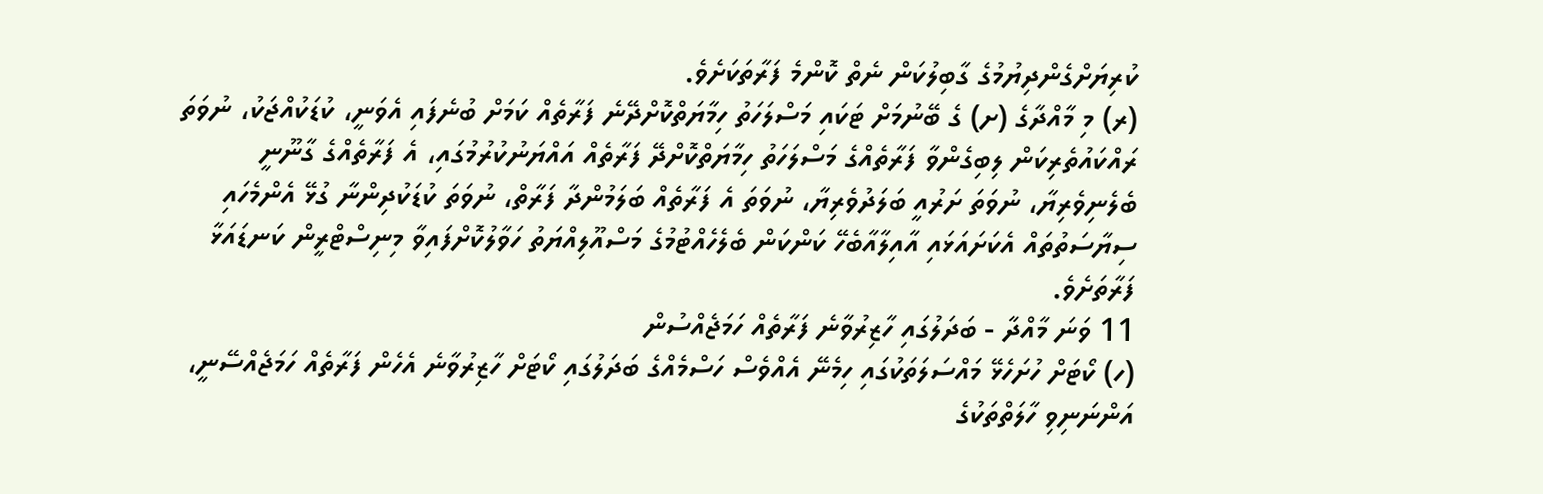ކުރިޔަށްގެންދިޔުމުގެ ގާބިލުކަން ނެތް ކޮންމެ ފަރާތަކަށެވެ.
(ރ) މި މާއްދާގެ (ށ) ގެ ބޭނުމަށް ޓަކައި މަސްލަހަތު ހިމާޔަތްކޮށްދޭނެ ފަރާތެއް ކަމަށް ބުނެފައި އެވަނީ، ކުޑަކުއްޖަކު، ނުވަތަ ރައްކައުތެރިކަން ލިބިގެންވާ ފަރާތެއްގެ މަސްލަހަތު ހިމާޔަތްކޮށްދޭ ފަރާތެއް އައްޔަނުކުރުމުގައި، އެ ފަރާތެއްގެ ގާނޫނީ ބެލެނިވެރިޔާ، ނުވަތަ ށަރުއީ ބަލަދުވެރިޔާ، ނުވަތަ އެ ފަރާތެއް ބަލަމުންދާ ފަރާތް، ނުވަތަ ކުޑަކުދިންނާ ގުޅޭ އެންމެހައި ސިޔާސަތުތައް އެކަށައަޅައި އާއިލާއާބެހޭ ކަންކަން ބެލެހެއްޓުމުގެ މަސްއޫލިއްޔަތު ހަވާލުކޮށްފައިވާ މިނިސްޓްރީން ކަނޑައަޅާ ފަރާތަށެވެ.
11 ވަނަ މާއްދާ - ބަދަލުގައި ހާޒިރުވާނެ ފަރާތެއް ހަމަޖެއްސުން
(ހ) ކޯޓަށް ހުށަހެޅޭ މައްސަލަތަކުގައި ހިމެނޭ އެއްވެސް ހަސްމެއްގެ ބަދަލުގައި ކޯޓަށް ހާޒިރުވާނެ އެހެން ފަރާތެއް ހަމަޖެއްސޭނީ، އަންނަނިވި ހާލަތްތަކުގެ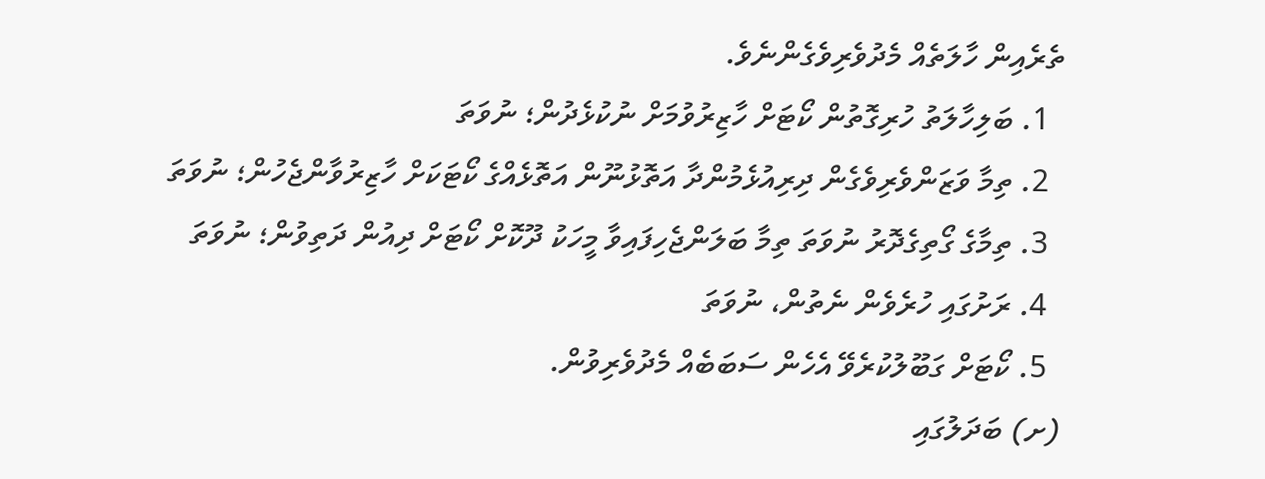ތެރެއިން ހާލަތެއް މެދުވެރިވެގެންނެވެ.
  1. ބަލިހާލަތު ހުރިގޮތުން ކޯޓަށް ހާޒިރުވުމަށް ނުކުޅެދުން؛ ނުވަތަ
  2. ތިމާ ވަޒަންވެރިވެގެން ދިރިއުޅެމުންދާ އަތޮޅުނޫން އަތޮޅެއްގެ ކޯޓަކަށް ހާޒިރުވާންޖެހުން؛ ނުވަތަ
  3. ތިމާގެ ގޯތިގެދޮރު ނުވަތަ ތިމާ ބަލަންޖެހިފައިވާ މީހަކު ދޫކޮށް ކޯޓަށް ދިއުން ދަތިވުން؛ ނުވަތަ
  4. ރަށުގައި ހުރެވެން ނެތުން، ނުވަތަ
  5. ކޯޓަށް ގަބޫލުކުރެވޭ އެހެން ސަބަބެއް މެދުވެރިވުން.
(ށ) ބަދަލުގައި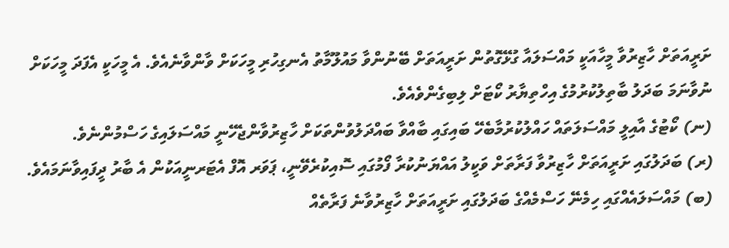ށަރީއަތަށް ހާޒިރުވާ މީހާއަކީ މައްސަލައާ ގުޅޭގޮތުން ށަރީއަތަށް ބޭނުންވާ މައުލޫމާތު އެނގިހުރި މީހަކަށް ވާންވާނެއެވެ. އެ މީހަކީ އެފަދަ މީހަކަށް ނުވާނަމަ ބަދަލު ބާތިލުކުރުމުގެ އިހްތިޔާރު ކޯޓަށް ލިބިގެންވެއެވެ.
(ނ) ކޯޓުގެ އާއިލީ މައްސަލަތައް ހައްލުކުރުމާބެހޭ ބައިގައި ބާއްވާ ބައްދަލުވުންތަކަށް ހާޒިރުވާންޖެހޭނީ މައްސަލައިގެ ހަސްމުންނެވެ.
(ރ) ބަދަލުގައި ށަރީއަތަށް ހާޒިރުވާ ފަރާތަށް ވަކީލު އައްޔަނުކުރާ ފޯމުގައި ސޮއިކުރެވޭނީ، ޕަވަރ އޮފް އެޓަރނީއަކުން އެ ބާރު ދީފައިވާނަމައެވެ.
(ބ) މައްސަލައެއްގައި ހިމެނޭ ހަސްމެއްގެ ބަދަލުގައި ށަރީއަތަށް ހާޒިރުވާނެ ފަރާތެއް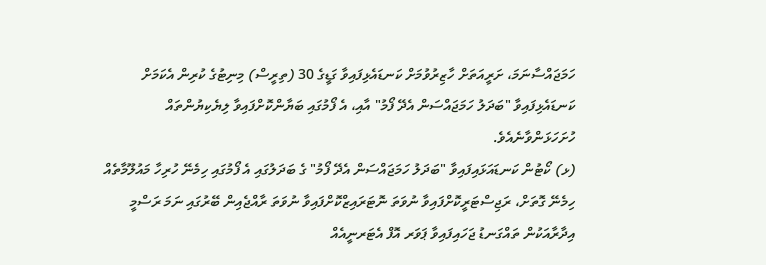ހަމަޖައްސާނަމަ، ށަރީއަތަށް ހާޒިރުވުމަށް ކަނޑައެޅިފައިވާ ގަޑީގެ 30 (ތިރީސް) މިނިޓުގެ ކުރިން އެކަމަށް ކަނޑައެޅިފައިވާ "ބަދަލު ހަމަޖައްސަން އެދޭ ފޯމު" އާއި، އެ ފޯމުގައި ބަޔާންކޮށްފައިވާ ލިޔެކިޔުންތައް ހުށަހަޅަންވާނެއެވެ.
(ޅ) ކޯޓުން ކަނޑައަޅައިފައިވާ "ބަދަލު ހަމަޖައްސަން އެދޭ ފޯމު" ގެ ބަދަލުގައި އެ ފޯމުގައި ހިމެނޭ ހުރިހާ މައުލޫމާތެއް ހިމެނޭ ގޮތަށް، ރަޖިސްޓަރީކޮށްފައިވާ ނުވަތަ ނޮޓަރައިޒްކޮށްފައިވާ ނުވަތަ ރާއްޖެއިން ބޭރުގައި ނަމަ ރަސްމީ އިދާރާއަކުން ތައްގަނޑު ޖަހައިފައިވާ ޕަވަރ އޮފް އެޓަރނީއެއް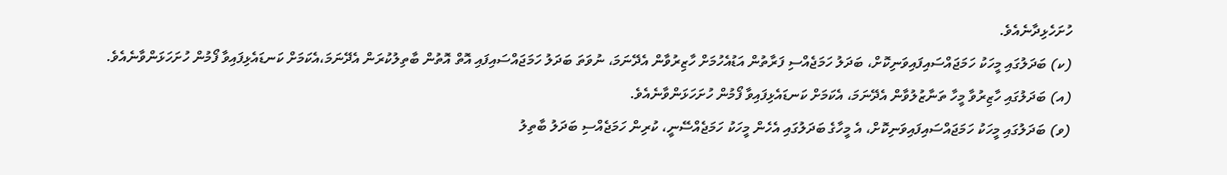ހުށަހެޅިދާނެއެވެ.
(ކ) ބަދަލުގައި މީހަކު ހަމަޖައްސައިފައިވަނިކޮށް، ބަދަލު ހަމަޖެއްސި ފަރާތުން އަޑުއެހުމަށް ހާޒިރުވާން އެދޭނަމަ، ނުވަތަ ބަދަލު ހަމަޖައްސައިފައި އޮތް އޮތުން ބާތިލުކުރަން އެދޭނަމަ،އެކަމަށް ކަނޑައެޅިފައިވާ ފޯމުން ހުށަހަޅަންވާނެއެވެ.
(އ) ބަދަލުގައި ހާޒިރުވާ މީހާ ތަނާޒުލުވާން އެދޭނަމަ، އެކަމަށް ކަނޑައެޅިފައިވާ ފޯމުން ހުށަހަޅަންވާނެއެވެ.
(ވ) ބަދަލުގައި މީހަކު ހަމަޖައްސައިފައިވަނިކޮށް، އެ މީހާގެ ބަދަލުގައި އެހެން މީހަކު ހަމަޖެއްސޭނީ، ކުރިން ހަމަޖެއްސި ބަދަލު ބާތިލު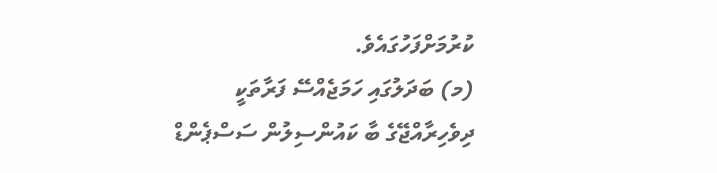ކުރުމަށްފަހުގައެވެ.
(މ) ބަދަލުގައި ހަމަޖެއްސޭ ފަރާތަކީ ދިވެހިރާއްޖޭގެ ބާ ކައުންސިލުން ސަސްޕެންޑް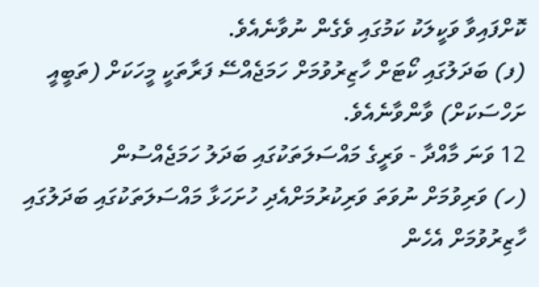ކޮށްފައިވާ ވަކީލަކު ކަމުގައި ވެގެން ނުވާނެއެވެ.
(ފ) ބަދަލުގައި ކޯޓަށް ހާޒިރުވުމަށް ހަމަޖެއްސޭ ފަރާތަކީ މީހަކަށް (ތަބީއީ ށަހްސަކަށް) ވާންވާނެއެވެ.
12 ވަނަ މާއްދާ - ވަރީގެ މައްސަލަތަކުގައި ބަދަލު ހަމަޖެއްސުން
(ހ) ވަރިވުމަށް ނުވަތަ ވަރިކުރުމަށްއެދި ހުށަހަޅާ މައްސަލަތަކުގައި ބަދަލުގައި ހާޒިރުވުމަށް އެހެން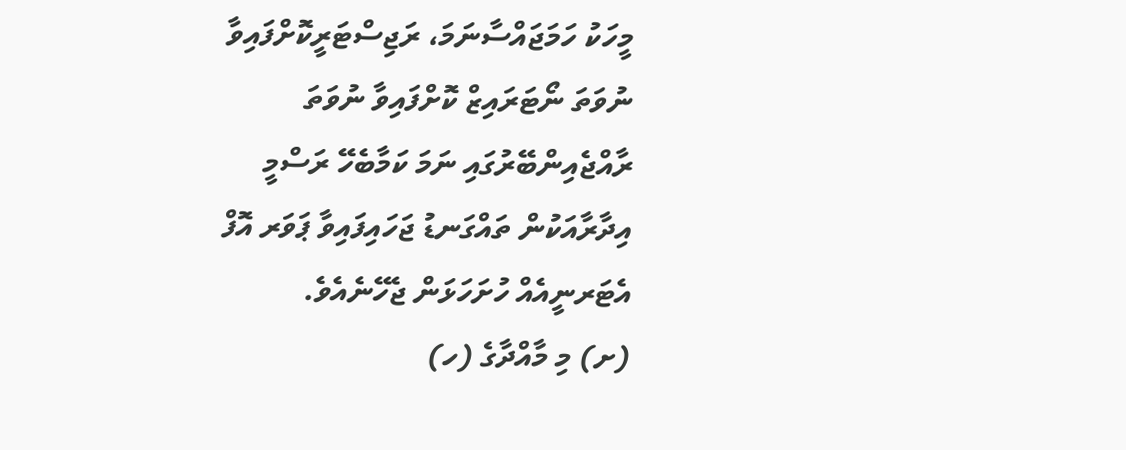މީހަކު ހަމަޖައްސާނަމަ، ރަޖިސްޓަރީކޮށްފައިވާ ނުވަތަ ނޯޓަރައިޒް ކޮށްފައިވާ ނުވަތަ ރާއްޖެއިންބޭރުގައި ނަމަ ކަމާބެހޭ ރަސްމީ އިދާރާއަކުން ތައްގަނޑު ޖަހައިފައިވާ ޕަވަރ އޮފް އެޓަރނީއެއް ހުށަހަޅަން ޖެހޭނެއެވެ.
(ށ) މި މާއްދާގެ (ހ)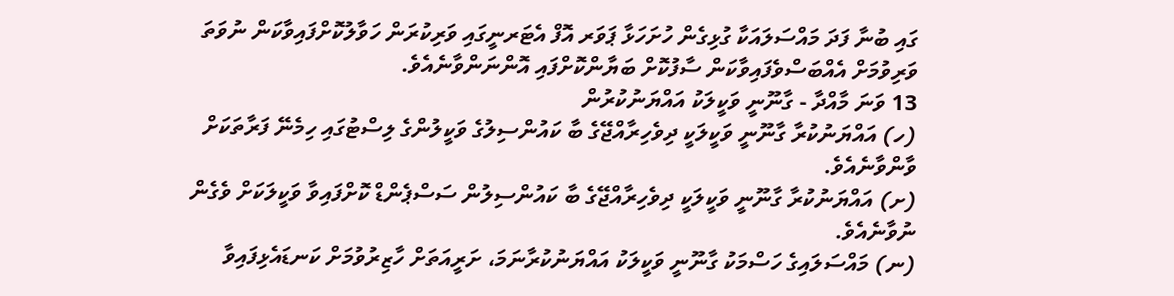ގައި ބުނާ ފަދަ މައްސަލައަކާ ގުޅިގެން ހުށަހަޅާ ޕަވަރ އޮފް އެޓަރނީގައި ވަރިކުރަން ހަވާލުކޮށްފައިވާކަން ނުވަތަ ވަރިވުމަށް އެއްބަސްވެފައިވާކަން ސާފުކޮށް ބަޔާންކޮށްފައި އޮންނަންވާނެއެވެ.
13 ވަނަ މާއްދާ - ގާނޫނީ ވަކީލަކު އައްޔަނުކުރުން
(ހ) އައްޔަނުކުރާ ގާނޫނީ ވަކީލަކީ ދިވެހިރާއްޖޭގެ ބާ ކައުންސިލުގެ ވަކީލުންގެ ލިސްޓުގައި ހިމެނޭ ފަރާތަކަށް ވާންވާނެއެވެ.
(ށ) އައްޔަނުކުރާ ގާނޫނީ ވަކީލަކީ ދިވެހިރާއްޖޭގެ ބާ ކައުންސިލުން ސަސްޕެންޑް ކޮށްފައިވާ ވަކީލަކަށް ވެގެން ނުވާނެއެވެ.
(ނ) މައްސަލައިގެ ހަސްމަކު ގާނޫނީ ވަކީލަކު އައްޔަނުކުރާނަމަ، ށަރީއަތަށް ހާޒިރުވުމަށް ކަނޑައެޅިފައިވާ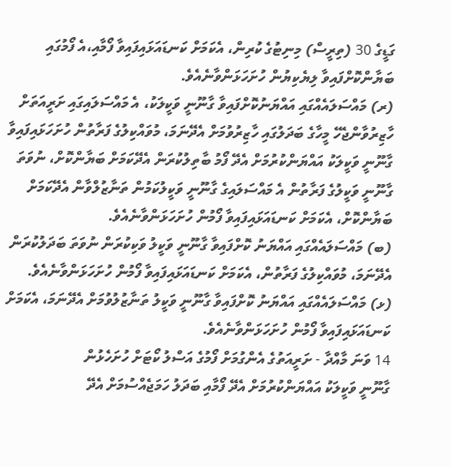ގަޑީގެ 30 (ތިރީސް) މިނިޓުގެ ކުރިން، އެކަމަށް ކަނޑައަޅައިފައިވާ ފޯމާއި،އެ ފޯމުގައި ބަޔާންކޮށްފައިވާ ލިޔެކިޔުން ހުށަހަޅަންވާނެއެވެ.
(ރ) މައްސަލައެއްގައި އައްޔަނުކޮށްފައިވާ ގާނޫނީ ވަކީލަކު، އެ މައްސަލައިގައި ށަރީއަތަށް ހާޒިރުވާންޖެހޭ މީހާގެ ބަދަލުގައި ހާޒިރުވުމަށް އެދޭނަމަ، މުވައްކިލުގެ ފަރާތުން ހުށަހަޅައިފައިވާ ގާނޫނީ ވަކީލަކު އައްޔަންކުރުމަށް އެދޭ ފޯމު ބާތިލުކުރަން އެދޭކަމަށް ބަޔާންކޮށް، ނުވަތަ ގާނޫނީ ވަކީލުގެ ފަރާތުން އެ މައްސަލައިގެ ގާނޫނީ ވަކީލުކަމުން ތަނާޒުލްވާން އެދޭކަމަށް ބަޔާންކޮށް، އެކަމަށް ކަނޑައަޅައިފައިވާ ފޯމުން ހުށަހަޅަންވާނެއެވެ.
(ބ) މައްސަލައެއްގައި އައްޔަނު ކޮށްފައިވާ ގާނޫނީ ވަކީލު ވަކިކުރަން ނުވަތަ ބަދަލުކުރަން އެދޭނަމަ، މުވައްކިލުގެ ފަރާތުން، އެކަމަށް ކަނޑައަޅައިފައިވާ ފޯމުން ހުށަހަޅަންވާނެއެވެ.
(ޅ) މައްސަލައެއްގައި އައްޔަނު ކޮށްފައިވާ ގާނޫނީ ވަކީލު ތަނާޒުލުވުމަށް އެދޭނަމަ، އެކަމަށް ކަނޑައަޅައިފައިވާ ފޯމުން ހުށަހަޅަންވާނެއެވެ.
14 ވަނަ މާއްދާ - ށަރީއަތުގެ އެންގުމަށް ފޯމުގެ އަސްލު ކޯޓަށް ހުށަހެޅުން
ގާނޫނީ ވަކީލަކު އައްޔަންކުރުމަށް އެދޭ ފޯމާއި ބަދަލު ހަމަޖެއްސުމަށް އެދޭ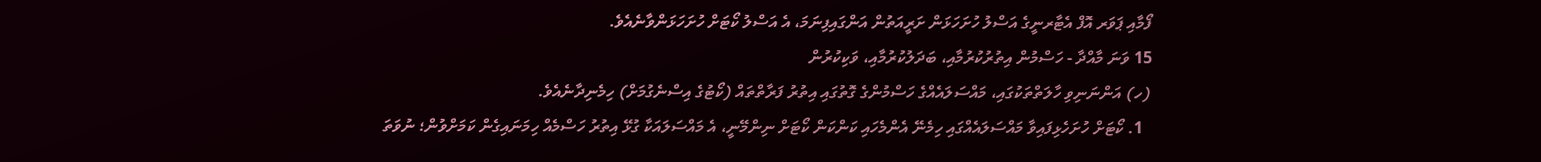ފޯމާއި ޕަވަރ އޮފް އެޓާރނީގެ އަސްލު ހުށަހަޅަން ށަރީއަތުން އަންގައިފިނަމަ، އެ އަސްލު ކޯޓަށް ހުށަހަޅަންވާނެއެވެ.
15 ވަނަ މާއްދާ - ހަސްމުން އިތުރުކުރުމާއި، ބަދަލުކުރުމާއި، ވަކިކުރުން
(ހ) އަންނަނިވި ހާލަތްތަކުގައި، މައްސަލައެއްގެ ހަސްމުންގެ ގޮތުގައި އިތުރު ފަރާތްތައް (ކޯޓުގެ އިސްނެގުމަށް) ހިމެނިދާނެއެވެ.
  1. ކޯޓަށް ހުށަހެޅިފައިވާ މައްސަލައެއްގައި ހިމެނޭ އެންމެހައި ކަންކަން ކޯޓަށް ނިންމޭނީ، އެ މައްސަލައަކާ ގުޅޭ އިތުރު ހަސްމެއް ހިމަނައިގެން ކަމަށްވުން؛ ނުވަތަ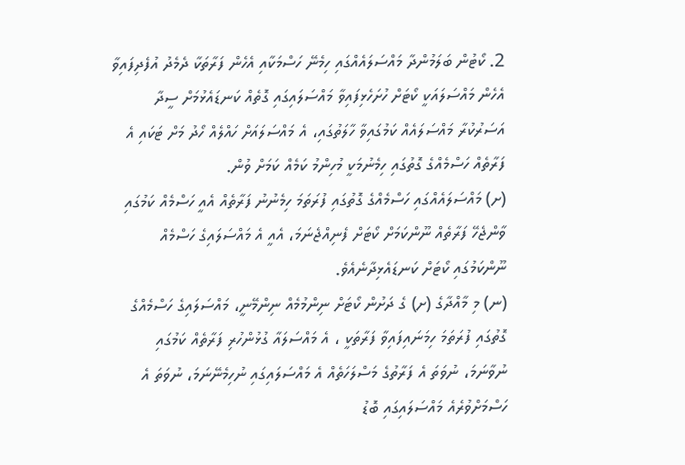2. ކޯޓުން ބަލަމުންދާ މައްސަލައެއްގައި ހިމެނޭ ހަސްމަކާއި އެހެން ފަރާތަކާ ދެމެދު އުފެދިފައިވާ އެހެން މައްސަލައަކީ ކޯޓަށް ހުށަހެޅިފައިވާ މައްސަލައިގައި ގޮތެއް ކަނޑައެޅުމަށް ސީދާ އަސަރުކުރާ މައްސަލައެއް ކަމުގައިވާ ހާލަތުގައި، އެ މައްސަލައަށް ހައްލެއް ހޯދު މަށް ޓަކައި އެ ފަރާތެއް ހަސްމެއްގެ ގޮތުގައި ހިމެނުމަކީ މުހިންމު ކަމެއް ކަމަށް ވުން.
(ށ) މައްސަލައެއްގައި ހަސްމެއްގެ ގޮތުގައި ފުރަތަމަ ހިމެނުނު ފަރާތެއް އެއީ ހަސްމެއް ކަމުގައި ވާންޖެހޭ ފަރާތެއް ނޫންކަމަށް ކޯޓަށް ފެނިއްޖެނަމަ، އެއީ އެ މައްސަލައިގެ ހަސްމެއް ނޫންކަމުގައި ކޯޓަށް ކަނޑައެޅިދާނެއެވެ.
(ނ) މި މާއްދާގެ (ށ) ގެ ދަށުން ކޯޓަށް ނިންމުމެއް ނިންމޭނީ، މައްސަލައިގެ ހަސްމެއްގެ ގޮތުގައި ފުރަތަމަ ހިމަނައިފައިވާ ފަރާތަކީ ، އެ މައްސަލައާ ގުޅުންހުރި ފަރާތެއް ކަމުގައި ނުވާނަމަ، ނުވަތަ އެ ފަރާތުގެ މަސްލަހަތެއް އެ މައްސަލައިގައި ނުހިމެނޭނަމަ، ނުވަތަ އެ ހަސްމަށްވުރެއެ މައްސަލައިގައި ބޮޑު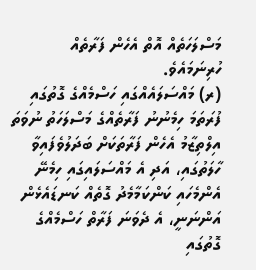މަސްލަހަތެއް އޮތް އެހެން ފަރާތެއް ހުރިނަމައެވެ.
(ރ) މައްސަލައެއްގައި ހަސްމެއްގެ ގޮތުގައި ފުރަތަމަ ހިމެނުނު ފަރާތެއްގެ މަސްލަހަތު ނުވަތަ އިލްތިޒާމު އެހެން ފަރާތަކަށް ބަދަލުވެފައިވާ ހާލަތުގައި، އަދި އެ މައްސަލައިގައި ހިމެނޭ އެންމެހައި ކަންކަމާމެދު ގޮތެއް ކަނޑައެޅެން އަންނަނީ، އެ ދެވަނަ ފަރާތް ހަސްމެއްގެ ގޮތުގައި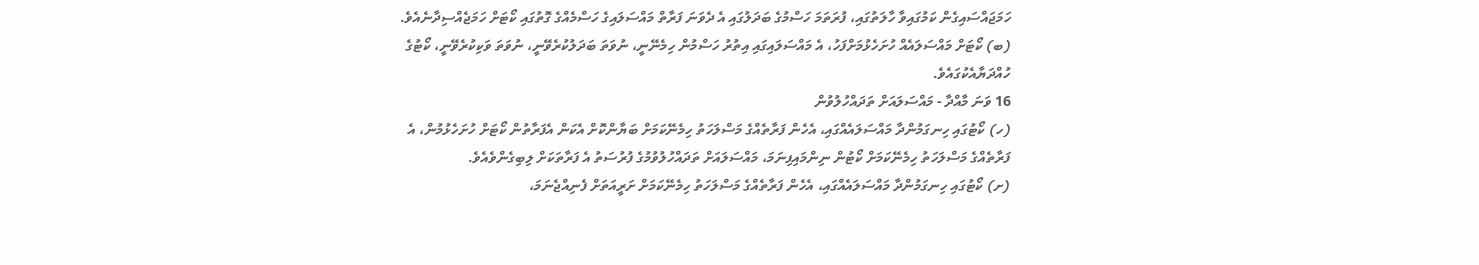ހަމަޖައްސައިގެން ކަމުގައިވާ ހާލަތުގައި، ފުރަތަމަ ހަސްމުގެ ބަދަލުގައި އެ ދެވަނަ ފަރާތް މައްސަލައިގެ ހަސްމެއްގެ ގޮތުގައި ކޯޓަށް ހަމަޖެއްސިދާނެއެވެ.
(ބ) ކޯޓަށް މައްސަލައެއް ހުށަހެޅުމަށްފަހު، އެ މައްސަލައިގައި އިތުރު ހަސްމުން ހިމެނޭނީ، ނުވަތަ ބަދަލުކުރެވޭނީ، ނުވަތަ ވަކިކުރެވޭނީ، ކޯޓުގެ ހުއްދަޔާއެކުގައެވެ.
16 ވަނަ މާއްދާ - މައްސަލައަށް ތަދައްހުލުވުން
(ހ) ކޯޓުގައި ހިނގަމުންދާ މައްސަލައެއްގައި، އެހެން ފަރާތެއްގެ މަސްލަހަތު ހިމެނޭކަމަށް ބަޔާންކޮށް އެކަން އެފަރާތުން ކޯޓަށް ހުށަހެޅުމުން، އެ ފަރާތެއްގެ މަސްލަހަތު ހިމެނޭކަމަށް ކޯޓުން ނިންމައިފިނަމަ، މައްސަލައަށް ތަދައްހުލުވުމުގެ ފުރުސަތު އެ ފަރާތަކަށް ލިބިގެންވެއެވެ.
(ށ) ކޯޓުގައި ހިނގަމުންދާ މައްސަލައެއްގައި، އެހެން ފަރާތެއްގެ މަސްލަހަތު ހިމެނޭކަމަށް ށަރީއަތަށް ފެނިއްޖެނަމަ،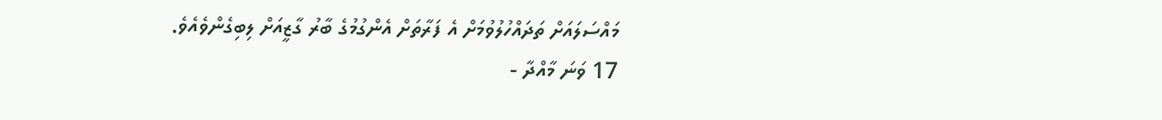މައްސަލައަށް ތަދައްހުލުވުމަށް އެ ފަރާތަށް އެންގުމުގެ ބާރު ގާޒީއަށް ލިބިގެންވެއެވެ.
17 ވަނަ މާއްދާ -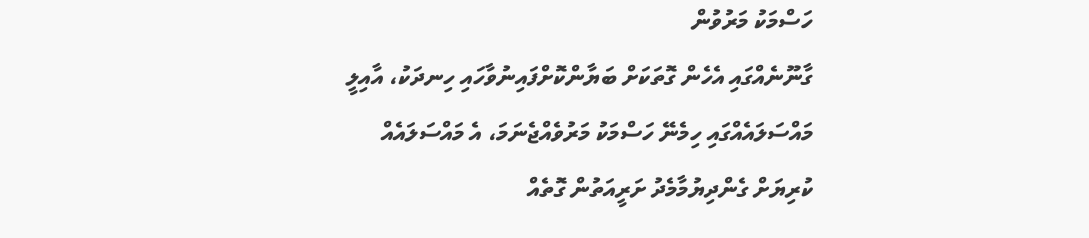ހަސްމަކު މަރުވުން
ގާނޫނެއްގައި އެހެން ގޮތަކަށް ބަޔާންކޮށްފައިނުވާހައި ހިނދަކު، އާއިލީ މައްސަލައެއްގައި ހިމެނޭ ހަސްމަކު މަރުވެއްޖެނަމަ، އެ މައްސަލައެއް ކުރިޔަށް ގެންދިޔުމާމެދު ށަރީއަތުން ގޮތެއް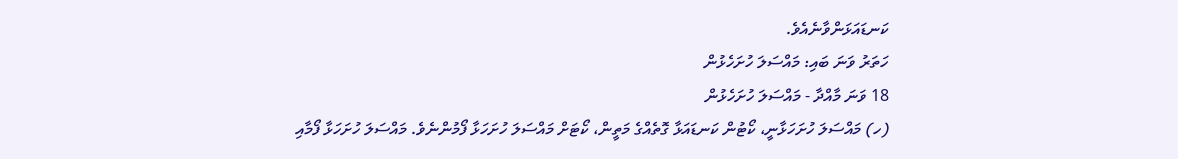ކަނޑައަޅަންވާނެއެވެ.
ހަތަރު ވަނަ ބައި: މައްސަލަ ހުށަހެޅުން
18 ވަނަ މާއްދާ - މައްސަލަ ހުށަހެޅުން
(ހ) މައްސަލަ ހުށަހަޅާނީ، ކޯޓުން ކަނޑައަޅާ ގޮތެއްގެ މަތީން، ކޯޓަށް މައްސަލަ ހުށަހަޅާ ފޯމުންނެވެ. މައްސަލަ ހުށަހަޅާ ފޯމާއި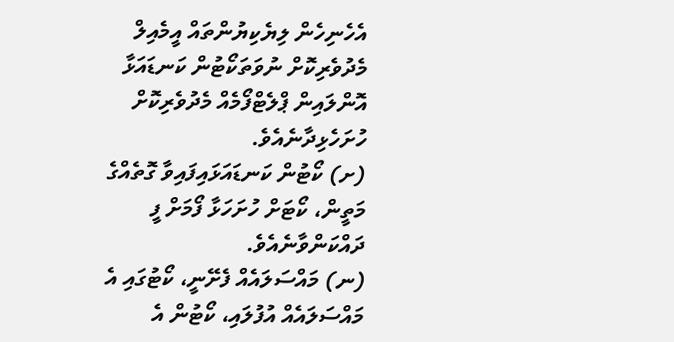އެހެނިހެން ލިޔެކިޔުންތައް އީމެއިލް މެދުވެރިކޮށް ނުވަތަކޯޓުން ކަނޑައަޅާ އޮންލައިން ޕްލެޓްފޯމެއް މެދުވެރިކޮށް ހުށަހެޅިދާނެއެވެ.
(ށ) ކޯޓުން ކަނޑައަޅައިފައިވާ ގޮތެއްގެ މަތީން، ކޯޓަށް ހުށަހަޅާ ފޯމަށް ފީ ދައްކަންވާނެއެވެ.
(ނ) މައްސަލައެއް ފެށޭނީ، ކޯޓުގައި އެ މައްސަލައެއް އުފުލައި، ކޯޓުން އެ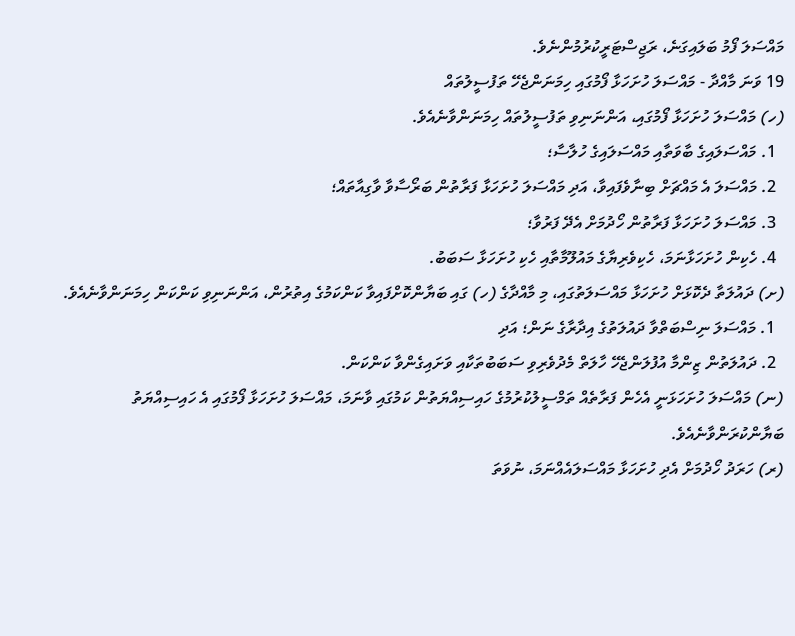މައްސަލަ ފޯމު ބަލައިގަނެ، ރަޖިސްޓަރީކުރުމުންނެވެ.
19 ވަނަ މާއްދާ - މައްސަލަ ހުށަހަޅާ ފޯމުގައި ހިމަނަންޖެހޭ ތަފުސީލުތައް
(ހ) މައްސަލަ ހުށަހަޅާ ފޯމުގައި، އަންނަނިވި ތަފުސީލުތައް ހިމަނަންވާނެއެވެ.
  1. މައްސަލައިގެ ބާވަތާއި މައްސަލައިގެ ހުލާސާ؛
  2. މައްސަލަ އެ މައްޗަށް ބިނާވެފައިވާ، އަދި މައްސަލަ ހުށަހަޅާ ފަރާތުން ބަރޯސާވާ ވާގިއާތައް؛
  3. މައްސަލަ ހުށަހަޅާ ފަރާތުން ހޯދުމަށް އެދޭ ފަރުވާ؛
  4. ހެކިން ހުށަހަޅާނަމަ، ހެކިވެރިޔާގެ މައުލޫމާތާއި ހެކި ހުށަހަޅާ ސަބަބު.
(ށ) ދައުލަތާ ދެކޮޅަށް ހުށަހަޅާ މައްސަލަތުގައި، މި މާއްދާގެ (ހ) ގައި ބަޔާންކޮށްފައިވާ ކަންކަމުގެ އިތުރުން، އަންނަނިވި ކަންކަން ހިމަނަންވާނެއެވެ.
  1. މައްސަލަ ނިސްބަތްވާ ދައުލަތުގެ އިދާރާގެ ނަން؛ އަދި
  2. ދައުލަތުން ޒިންމާ އުފުލަންޖެހޭ ހާލަތް މެދުވެރިވި ސަބަބުތަކާއި ވަށައިގެންވާ ކަންކަން.
(ނ) މައްސަލަ ހުށަހަޅަނީ އެހެން ފަރާތެއް ތަމްސީލުކުރުމުގެ ހައިސިއްޔަތުން ކަމުގައި ވާނަމަ، މައްސަލަ ހުށަހަޅާ ފޯމުގައި އެ ހައިސިއްޔަތު ބަޔާންކުރަންވާނެއެވެ.
(ރ) ހަރަދު ހޯދުމަށް އެދި ހުށަހަޅާ މައްސަލައެއްނަމަ، ނުވަތަ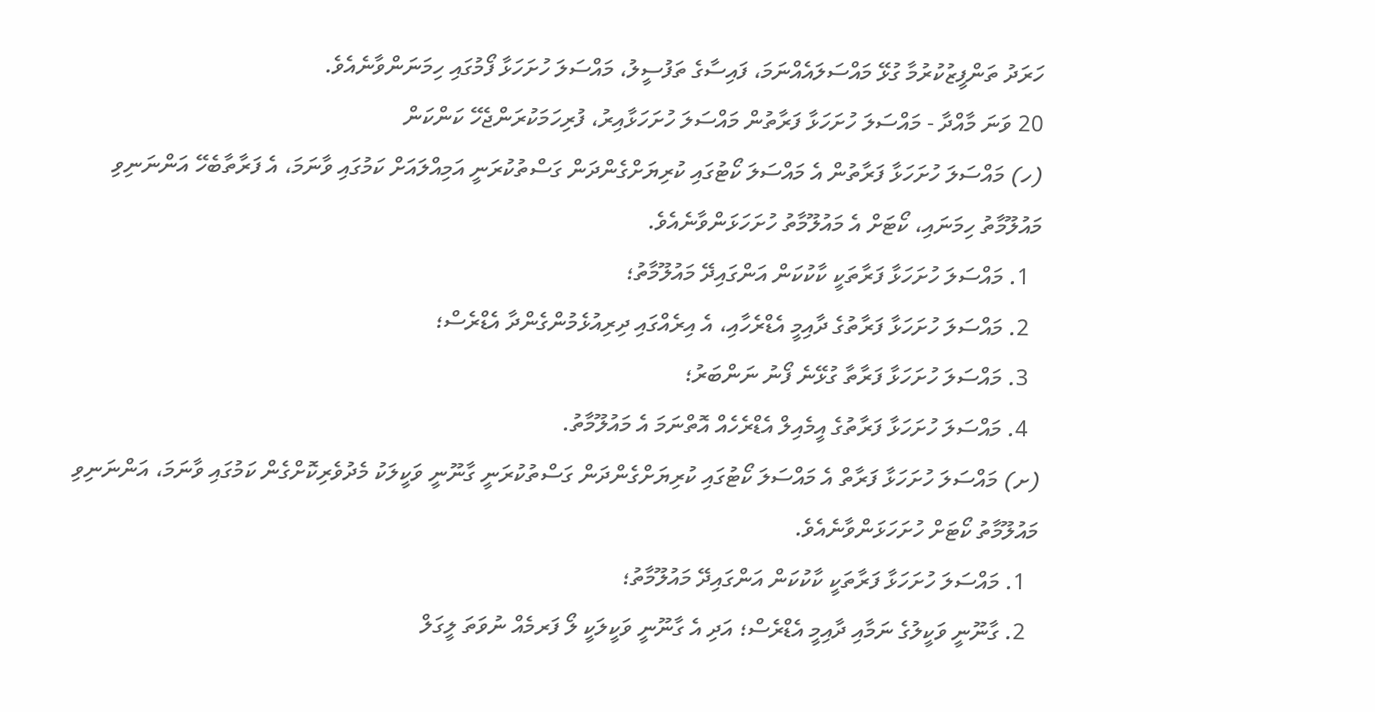ހަރަދު ތަންފީޒުކުރުމާ ގުޅޭ މައްސަލައެއްނަމަ، ފައިސާގެ ތަފުސީލު، މައްސަލަ ހުށަހަޅާ ފޯމުގައި ހިމަނަންވާނެއެވެ.
20 ވަނަ މާއްދާ - މައްސަލަ ހުށަހަޅާ ފަރާތުން މައްސަލަ ހުށަހަޅާއިރު، ފުރިހަމަކުރަންޖެހޭ ކަންކަން
(ހ) މައްސަލަ ހުށަހަޅާ ފަރާތުން އެ މައްސަލަ ކޯޓުގައި ކުރިޔަށްގެންދަން ގަސްތުކުރަނީ އަމިއްލައަށް ކަމުގައި ވާނަމަ، އެ ފަރާތާބެހޭ އަންނަނިވި މައުލޫމާތު ހިމަނައި، ކޯޓަށް އެ މައުލޫމާތު ހުށަހަޅަންވާނެއެވެ.
  1. މައްސަލަ ހުށަހަޅާ ފަރާތަކީ ކާކުކަން އަންގައިދޭ މައުލޫމާތު؛
  2. މައްސަލަ ހުށަހަޅާ ފަރާތުގެ ދާއިމީ އެޑްރެހާއި، އެ އިރެއްގައި ދިރިއުޅެމުންގެންދާ އެޑްރެސް؛
  3. މައްސަލަ ހުށަހަޅާ ފަރާތާ ގުޅޭނެ ފޯނު ނަންބަރު؛
  4. މައްސަލަ ހުށަހަޅާ ފަރާތުގެ އީމެއިލް އެޑްރެހެއް އޮތްނަމަ އެ މައުލޫމާތު.
(ށ) މައްސަލަ ހުށަހަޅާ ފަރާތް އެ މައްސަލަ ކޯޓުގައި ކުރިޔަށްގެންދަން ގަސްތުކުރަނީ ގާނޫނީ ވަކީލަކު މެދުވެރިކޮށްގެން ކަމުގައި ވާނަމަ، އަންނަނިވި މައުލޫމާތު ކޯޓަށް ހުށަހަޅަންވާނެއެވެ.
  1. މައްސަލަ ހުށަހަޅާ ފަރާތަކީ ކާކުކަން އަންގައިދޭ މައުލޫމާތު؛
  2. ގާނޫނީ ވަކީލުގެ ނަމާއި ދާއިމީ އެޑްރެސް؛ އަދި އެ ގާނޫނީ ވަކީލަކީ ލޯ ފަރމެއް ނުވަތަ ލީގަލް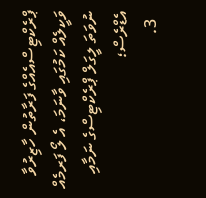ޕްރެކްޓިސްއެއްގެ ފަރާތުން ހާޒިރުވާ ވަކީލެއް ކަމުގައި ވާނަމަ، އެ ލޯ ފަރމެއް ނުވަތަ ލީގަލް ޕްރެކްޓިސްގެ ނަމާއި އެޑްރެސް؛
  3.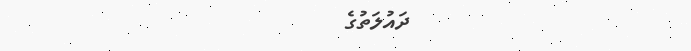ދައުލަތުގެ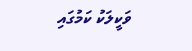ވަކީލަކު ކަމުގައި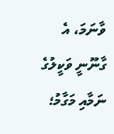ވާނަމަ، އެ ގާނޫނީ ވަކީލުގެ ނަމާއި މަގާމު؛